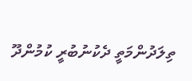ތިލަދުންމަތީ ދެކުނުބުރީ ކުމުންދޫ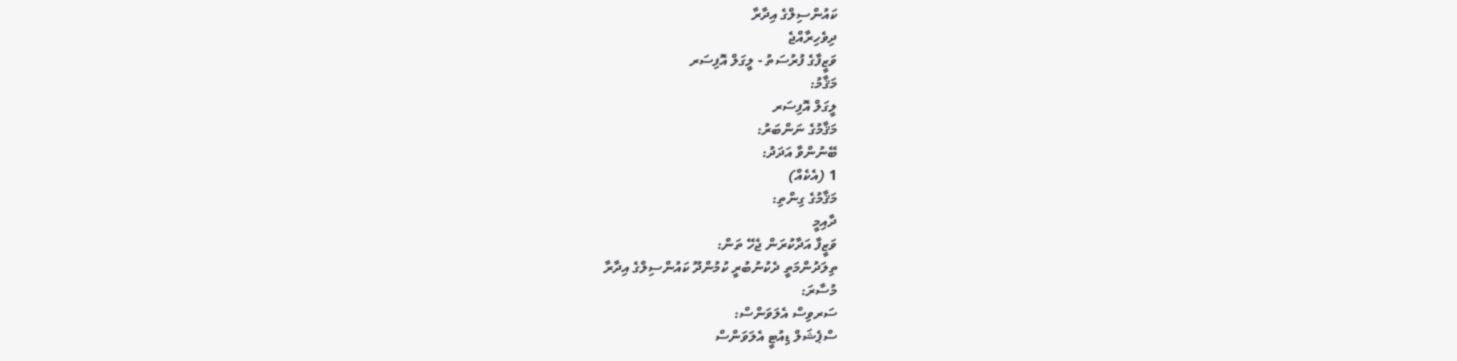ކައުންސިލްގެ އިދާރާ
ދިވެހިރާއްޖެ
ވަޒީފާގެ ފުރުސަތު - ލީގަލް އޮފިސަރ
މަޤާމު:
ލީގަލް އޮފިސަރ
މަޤާމުގެ ނަންބަރު:
ބޭނުންވާ އަދަދު:
1 (އެކެއް)
މަޤާމުގެ ގިންތި:
ދާއިމީ
ވަޒީފާ އަދާކުރަން ޖެހޭ ތަން:
ތިލަދުންމަތީ ދެކުނުބުރީ ކުމުންދޫ ކައުންސިލްގެ އިދާރާ
މުސާރަ:
ސަރވިސް އެލަވަންސް:
ސްޕެޝަލް ޑިއުޓީ އެލަވަންސް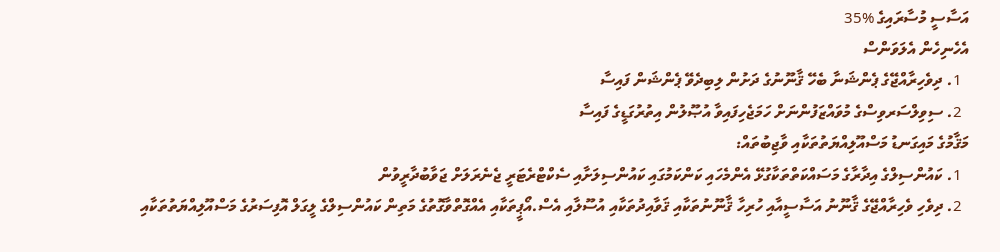އަސާސީ މުސާރައިގެ %35
އެހެނިހެން އެލަވަންސް
  1. ދިވެހިރާއްޖޭގެ ޕެންޝަނާ ބެހޭ ޤާނޫނުގެ ދަށުން ލިބިދެވޭ ޕެންޝަން ފައިސާ
  2. ސިވިލްސަރވިސްގެ މުވައްޒަފުންނަށް ހަމަޖެހިފައިވާ އުޞޫލުން އިތުރުގަޑީގެ ފައިސާ
މަޤާމުގެ މައިގަނޑު މަސްއޫލިއްޔަތުތަކާއި ވާޖިބުތައް:
  1. ކައުންސިލްގެ އިދާރާގެ މަސައްކަތްތަކާގުޅޭ އެންމެހައި ކަންކަމުގައި ކައުންސިލަށާއި ސެކްޓްރެޓަރީ ޖެނެރަލަށް ޖަވާބުދާރީވުން
  2. ދިވެހި ވެހިރާއްޖޭގެ ޤާނޫނު އަސާސީއާއި ހުރިހާ ޤާނޫނުތަކާއި ޤަވާއިދުތަކާއި އުސޫލާއި އެސް.އޯޕީތަކާއި އެއްގޮތްވާގޮތުގެ މަތިން ކައުންސިލްގެ ލީގަލް އޮފިސަރުގެ މަސްއޫލިއްޔަތުތަކާއި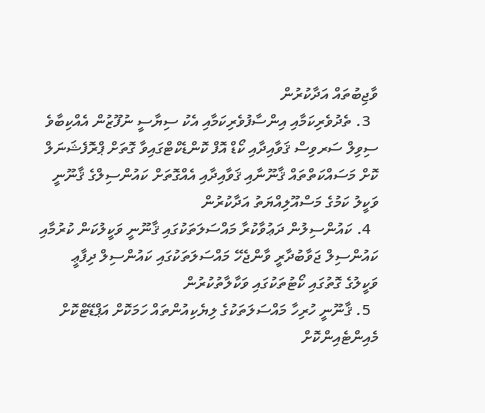ވާޖިބުތައް އަދާކުރުން
  3. ތެދުވެރިކަމާއި އިންސާފުވެރިކަމާއި އެކު ސިޔާސީ ނުފޫޒުން އެއްކިބާވެ ސިވިލް ސަރވިސް ޤަވާއިދާއި ކޯޑް އޮފް ކޮންޑެކްޓްގައިވާ ގޮތަށް ޕްރޮފެޝަނަލް ކޮށް މަސައްކަތްތައް ޤާނޫނާއި ޤަވާއިދާއި އެއްގޮތަށް ކައުންސިލްގެ ޤާނޫނީ ވަކީލު ކަމުގެ މަސްއޫލިއްޔަތު އަދާކުރުން
  4. ކައުންސިލުން ދަޢުވާކުރާ މައްސަލަތަކުގައި ޤާނޫނީ ވަކީލުކަން ކުރުމާއި ކައުންސިލް ޖަވާބުދާރީ ވާންޖެހޭ މައްސަލަތަކުގައި ކައުންސިލް ދިފާޢީ ވަކީލުގެ ގޮތުގައި ކޯޓުތަކުގައި ވަކާލާތުކުރުން
  5. ޤާނޫނީ ހުރިހާ މައްސަލަތަކުގެ ލިޔެކިއުންތައް ހަމަކޮށް އަޕްޑޭޓްކޮށް މެއިންޓެއިންކޮށް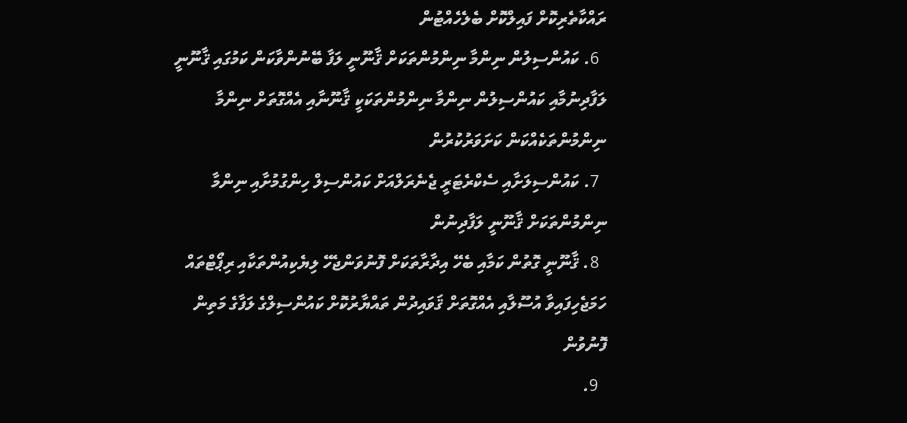ރައްކާތެރިކޮށް ފައިލްކޮށް ބެލެހެއްޓުން
  6. ކައުންސިލުން ނިންމާ ނިންމުންތަކަށް ޤާނޫނީ ލަފާ ބޭނުންވާކަން ކަމުގައި ޤާނޫނީ ލަފާދިނުމާއި ކައުންސިލުން ނިންމާ ނިންމުންތަކަކީ ޤާނޫނާއި އެއްގޮތަށް ނިންމާ ނިންމުންތަކެއްކަން ކަށަވަރުކުރުން
  7. ކައުންސިލަށާއި ސެކްރެޓަރީ ޖެނެރަލްއަށް ކައުންސިލް ހިންގުމުށާއި ނިންމާ ނިންމުންތަކަށް ޤާނޫނީ ލަފާދިނުން
  8. ޤާނޫނީ ގޮތުން ކަމާއި ބެހޭ އިދާރާތަކަށް ފޮނުވަންޖެހޭ ލިޔެކިއުންތަކާއި ރިޕޯޓްތައް ހަމަޖެހިފައިވާ އުސޫލާއި އެއްގޮތަށް ޤަވައިދުން ތައްޔާރުކޮށް ކައުންސިލްގެ ލަފާގެ މަތިން ފޮނުވުން
  9.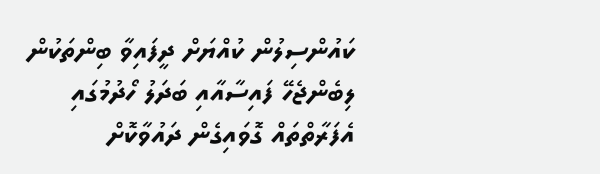ކައުންސިލުން ކުއްޔަށް ދީފައިވާ ބިންތަކުން ލިބެންޖެހޭ ފައިސާއާއި ބަދަލު ހޯދުމުގައި އެފަރާތްތައް ގޮވައިގެން ދައުވާކޮށް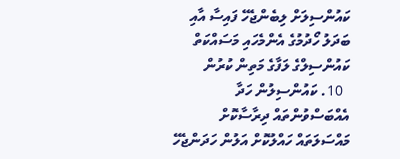ކައުންސިލަށް ލިބެންޖެހޭ ފައިސާ އާއި ބަދަލު ހޯދުމުގެ އެންމެހައި މަސައްކަތް ކައުންސިލްގެ ލަފާގެ މަތިން ކުރުން
  10. ކައުންސިލުން ހަދާ އެއްބަސްވުންތައް ދިރާސާކޮށް މައްސަލަތައް ހައްލުކޮށް އަލުން ހަދަންޖެހޭ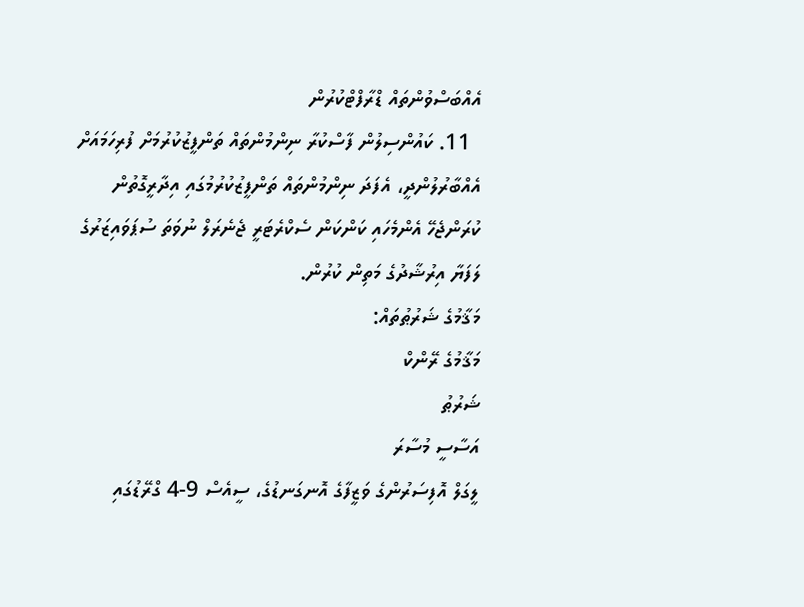އެއްބަސްވުންތައް ޑްރާފްޓްކުރުން
  11. ކައުންސިލުން ފާސްކުރާ ނިންމުންތައް ތަންފީޒުކުރުމަށް ފުރިހަމައަށް އެއްބާރުލުންދީ، އެފަދަ ނިންމުންތައް ތަންފީޒުކުރުމުގައި އިދާރީގޮތުން ކުރަންޖެހޭ އެންމެހައި ކަންކަން ސެކްރެޓަރީ ޖެނެރަލް ނުވަތަ ސުޕަވައިޒަރުގެ ލަފަޔާ އިރުޝާދުގެ މަތިން ކުރުން.
މަޤާމުގެ ޝަރުޠުތައް:
މަޤާމުގެ ރޭންކް
ޝަރުޠު
އަސާސީ މުސާރަ
ލީގަލް އޮފިސަރުންގެ ވަޒީފާގެ އޮނގަނޑުގެ، ސީއެސް 9-4 ގްރޭޑުގައި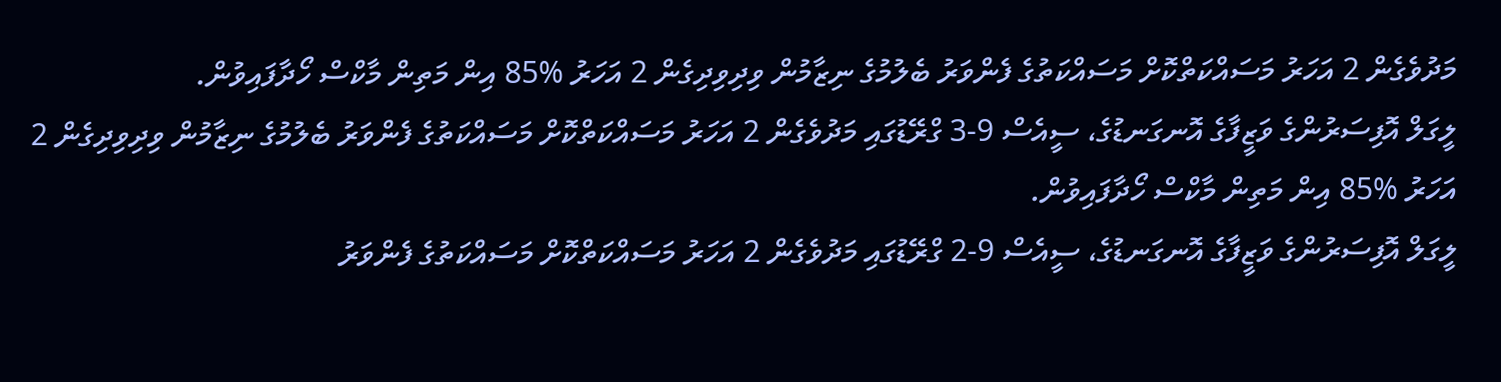މަދުވެގެން 2 އަހަރު މަސައްކަތްކޮށް މަސައްކަތުގެ ފެންވަރު ބެލުމުގެ ނިޒާމުން ވިދިވިދިގެން 2 އަހަރު %85 އިން މަތިން މާކްސް ހޯދާފައިވުން.
ލީގަލް އޮފިސަރުންގެ ވަޒީފާގެ އޮނގަނޑުގެ، ސީއެސް 9-3 ގްރޭޑުގައި މަދުވެގެން 2 އަހަރު މަސައްކަތްކޮށް މަސައްކަތުގެ ފެންވަރު ބެލުމުގެ ނިޒާމުން ވިދިވިދިގެން 2 އަހަރު %85 އިން މަތިން މާކްސް ހޯދާފައިވުން.
ލީގަލް އޮފިސަރުންގެ ވަޒީފާގެ އޮނގަނޑުގެ، ސީއެސް 9-2 ގްރޭޑުގައި މަދުވެގެން 2 އަހަރު މަސައްކަތްކޮށް މަސައްކަތުގެ ފެންވަރު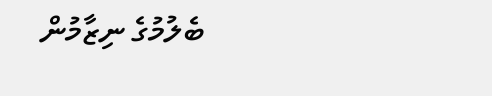ބެލުމުގެ ނިޒާމުން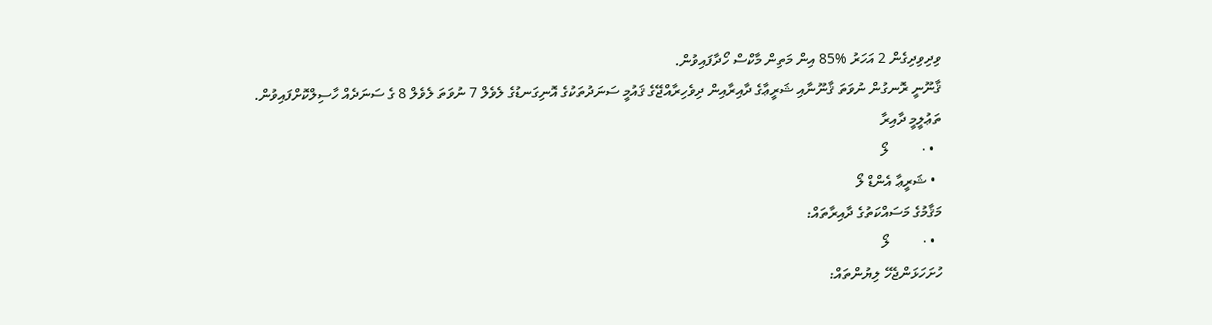ވިދިވިދިގެން 2 އަހަރު %85 އިން މަތިން މާކްސް ހޯދާފައިވުން.
ޤާނޫނީ ރޮނގުން ނުވަތަ ޤާނޫނާއި ޝަރީޢާގެ ދާއިރާއިން ދިވެހިރާއްޖޭގެ ޤައުމީ ސަނަދުތަކުގެ އޮނިގަނޑުގެ ލެވެލް 7 ނުވަތަ ލެވެލް 8 ގެ ސަނަދެއް ހާސިލްކޮށްފައިވުން.
ތަޢުލީމީ ދާއިރާ
  • ·         ލޯ
  • ޝަރީޢާ އެންޑް ލޯ
މަޤާމުގެ މަސައްކަތުގެ ދާއިރާތައް:
  • ·         ލޯ
ހުށަހަޅަންޖެހޭ ލިޔުންތައް: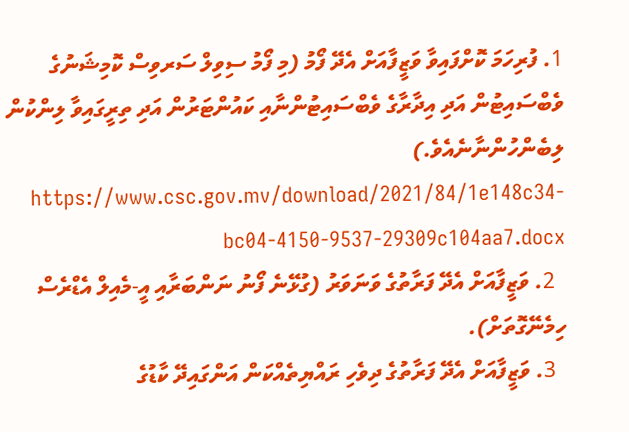1. ފުރިހަމަ ކޮށްފައިވާ ވަޒީފާއަށް އެދޭ ފޯމު (މި ފޯމު ސިވިލް ސަރވިސް ކޮމިޝަނުގެ ވެބްސައިޓުން އަދި އިދާރާގެ ވެބްސައިޓުންނާއި ކައުންޓަރުން އަދި ތިރީގައިވާ ލިންކުން ލިބެންހުންނާނެއެވެ.)  https://www.csc.gov.mv/download/2021/84/1e148c34-bc04-4150-9537-29309c104aa7.docx
  2. ވަޒީފާއަށް އެދޭ ފަރާތުގެ ވަނަވަރު (ގުޅޭނެ ފޯނު ނަންބަރާއި އީ-މެއިލް އެޑްރެސް ހިމެނޭގޮތަށް).
  3. ވަޒީފާއަށް އެދޭ ފަރާތުގެ ދިވެހި ރައްޔިތެއްކަން އަންގައިދޭ ކާޑުގެ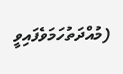(މުއްދަތުހަމަވެފައިވީ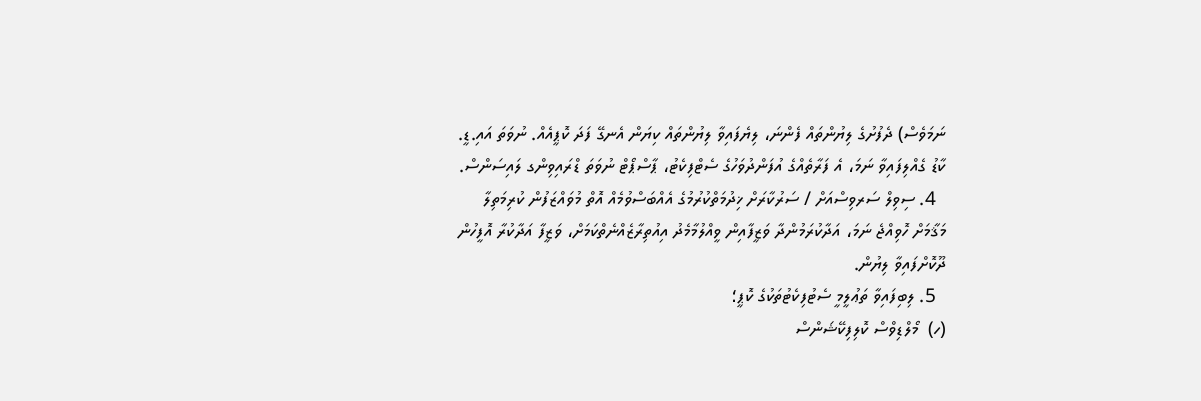ނަމަވެސް) ދެފުށުގެ ލިޔުންތައް ފެންނަ، ލިޔެފައިވާ ލިޔުންތައް ކިޔަން އެނގޭ ފަދަ ކޮޕީއެއް. ނުވަތަ އައި.ޑީ. ކާޑު ގެއްލިފައިވާ ނަމަ، އެ ފަރާތެއްގެ އުފަންދުވަހުގެ ސެޓްފިކެޓު، ޕާސްޕޯޓް ނުވަތަ ޑްރައިވިންގ ލައިސަންސް.
  4. ސިވިލް ސަރވިސްއަށް / ސަރުކާރަށް ޚިދުމަތްކުރުމުގެ އެއްބަސްވުމެއް އޮތް މުވައްޒަފުން ކުރިމަތިލާ މަޤާމަށް ހޮވިއްޖެ ނަމަ، އަދާކުރަމުންދާ ވަޒީފާއިން ވީއްލުމާމެދު އިއުތިރާޒެއްނެތްކަމަށް، ވަޒީފާ އަދާކުރާ އޮފީހުން ދޫކޮށްފައިވާ ލިޔުން.
  5. ލިބިފައިވާ ތަޢުލީމީ ސެޓުފިކެޓުތަކުގެ ކޮޕީ؛
(ހ)  މޯލްޑިވްސް ކޮލިފިކޭޝަންސް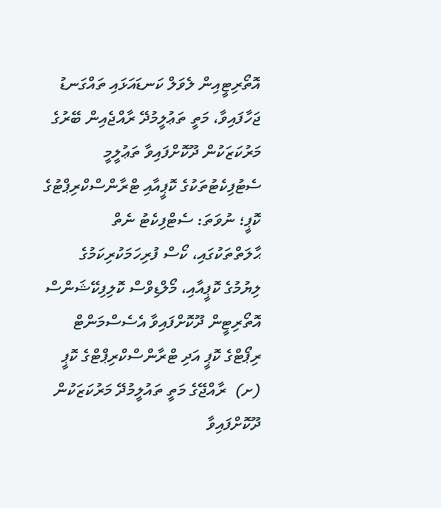އޮތޯރިޓީއިން ލެވަލް ކަނޑައަޅައި ތައްގަނޑު ޖަހާފައިވާ، މަތީ ތަޢުލީމުދޭ ރާއްޖެއިން ބޭރުގެ މަރުކަޒަކުން ދޫކޮށްފައިވާ ތަޢުލީމީ ސެޓުފިކެޓުތަކުގެ ކޮޕީއާއި ޓްރާންސްކްރިޕްޓުގެ ކޮޕީ؛ ނުވަތަ: ސެޓްފިކެޓު ނެތް ޙާލަތްތަކުގައި، ކޯސް ފުރިހަމަކުރިކަމުގެ ލިޔުމުގެ ކޮޕީއާއި، މޯލްޑިވްސް ކޮލިފިކޭޝަންސް އޮތޯރިޓީން ދޫކޮށްފައިވާ އެސެސްމަންޓް ރިޕޯޓްގެ ކޮޕީ އަދި ޓްރާންސްކްރިޕްޓްގެ ކޮޕީ
(ށ)  ރާއްޖޭގެ މަތީ ތައުލީމުދޭ މަރުކަޒަކުން ދޫކޮށްފައިވާ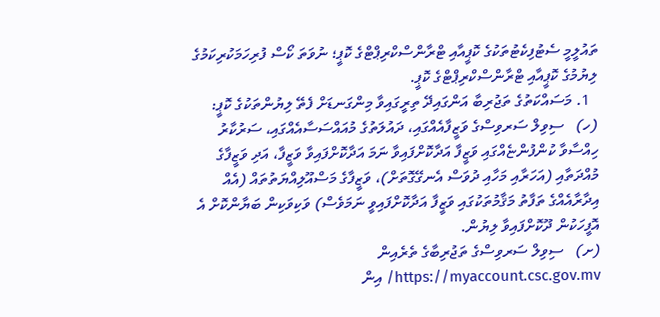ތައުލީމީ ސެޓުފިކެޓުތަކުގެ ކޮޕީއާއި ޓްރާންސްކްރިޕްޓްގެ ކޮޕީ؛ ނުވަތަ ކޯސް ފުރިހަމަކުރިކަމުގެ ލިޔުމުގެ ކޮޕީއާއި ޓްރާންސްކްރިޕްޓްގެ ކޮޕީ.
  1. މަސައްކަތުގެ ތަޖުރިބާ އަންގައިދޭ ތިރީގައިވާ މިންގަނޑަށް ފެތޭ ލިޔުންތަކުގެ ކޮޕީ:
(ހ)   ސިވިލް ސަރވިސްގެ ވަޒީފާއެއްގައި، ދައުލަތުގެ މުއައްސަސާއެއްގައި، ސަރުކާރު ހިއްސާވާ ކުންފުންޏެއްގައި ވަޒީފާ އަދާކޮށްފައިވާ ނަމަ އަދާކޮށްފައިވާ ވަޒީފާ، އަދި ވަޒީފާގެ މުއްދަތާއި (އަހަރާއި މަހާއި ދުވަސް އެނގޭގޮތަށް)، ވަޒީފާގެ މަސްއޫލިއްޔަތުތައް (އެއް އިދާރާއެއްގެ ތަފާތު މަޤާމުތަކުގައި ވަޒީފާ އަދާކޮށްފައިވީ ނަމަވެސް) ވަކިވަކިން ބަޔާންކޮށް އެ އޮފީހަކުން ދޫކޮށްފައިވާ ލިޔުން.
(ށ)   ސިވިލް ސަރވިސްގެ ތަޖުރިބާގެ ތެރެއިން https://myaccount.csc.gov.mv/ އިން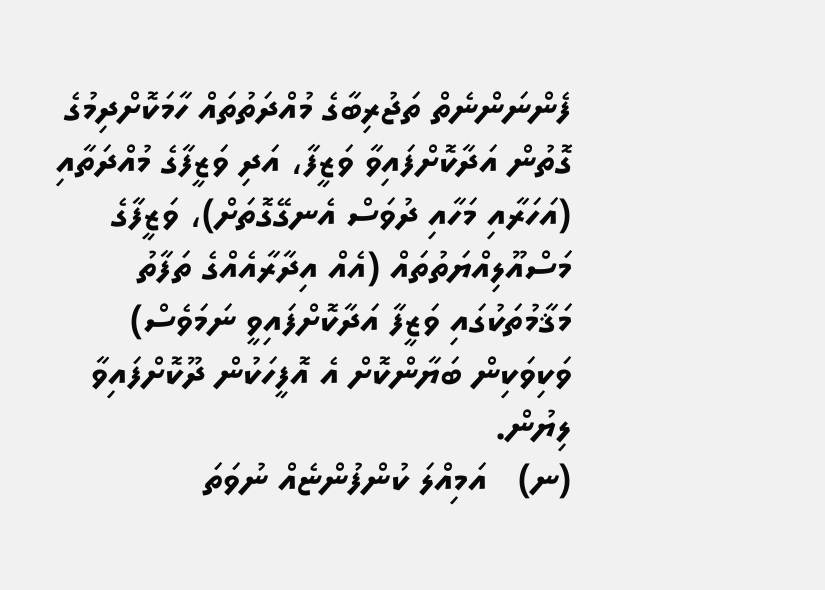ފެންނަންނެތް ތަޖުރިބާގެ މުއްދަތުތައް ހާމަކޮށްދިމުގެ ގޮތުން އަދާކޮށްފައިވާ ވަޒީފާ، އަދި ވަޒީފާގެ މުއްދަތާއި (އަހަރާއި މަހާއި ދުވަސް އެނގޭގޮތަށް)، ވަޒީފާގެ މަސްއޫލިއްޔަތުތައް (އެއް އިދާރާއެއްގެ ތަފާތު މަޤާމުތަކުގައި ވަޒީފާ އަދާކޮށްފައިވީ ނަމަވެސް) ވަކިވަކިން ބަޔާންކޮށް އެ އޮފީހަކުން ދޫކޮށްފައިވާ ލިޔުން.
(ނ)   އަމިއްލަ ކުންފުންޏެއް ނުވަތަ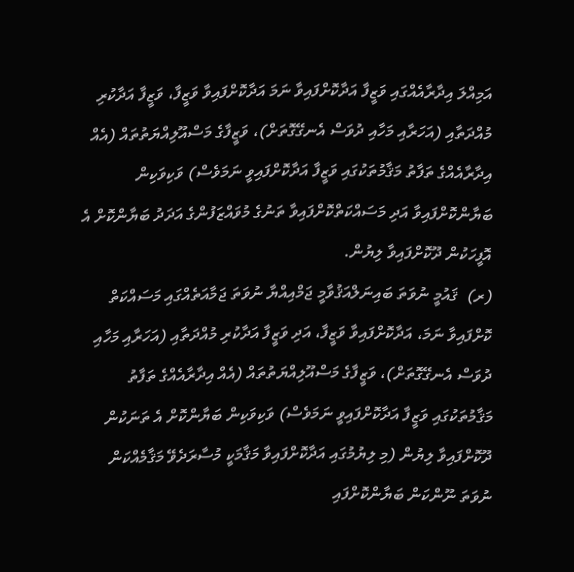އަމިއްލަ އިދާރާއެއްގައި ވަޒީފާ އަދާކޮށްފައިވާ ނަމަ އަދާކޮށްފައިވާ ވަޒީފާ، ވަޒީފާ އަދާކުރި މުއްދަތާއި (އަހަރާއި މަހާއި ދުވަސް އެނގޭގޮތަށް)، ވަޒީފާގެ މަސްއޫލިއްޔަތުތައް (އެއް އިދާރާއެއްގެ ތަފާތު މަޤާމުތަކުގައި ވަޒީފާ އަދާކޮށްފައިވީ ނަމަވެސް) ވަކިވަކިން ބަޔާންކޮށްފައިވާ އަދި މަސައްކަތްކޮށްފައިވާ ތަނުގެ މުވައްޒަފުންގެ އަދަދު ބަޔާންކޮށް އެ އޮފީހަކުން ދޫކޮށްފައިވާ ލިޔުން.
(ރ)  ޤައުމީ ނުވަތަ ބައިނަލްއަޤުވާމީ ޖަމްއިއްޔާ ނުވަތަ ޖަމާއަތެއްގައި މަސައްކަތް ކޮށްފައިވާ ނަމަ، އަދާކޮށްފައިވާ ވަޒީފާ، އަދި ވަޒީފާ އަދާކުރި މުއްދަތާއި (އަހަރާއި މަހާއި ދުވަސް އެނގޭގޮތަށް)، ވަޒީފާގެ މަސްއޫލިއްޔަތުތައް (އެއް އިދާރާއެއްގެ ތަފާތު މަޤާމުތަކުގައި ވަޒީފާ އަދާކޮށްފައިވީ ނަމަވެސް) ވަކިވަކިން ބަޔާންކޮށް އެ ތަނަކުން ދޫކޮށްފައިވާ ލިޔުން (މި ލިޔުމުގައި އަދާކޮށްފައިވާ މަޤާމަކީ މުސާރަދެވޭ މަޤާމެއްކަން ނުވަތަ ނޫންކަން ބަޔާންކޮށްފައި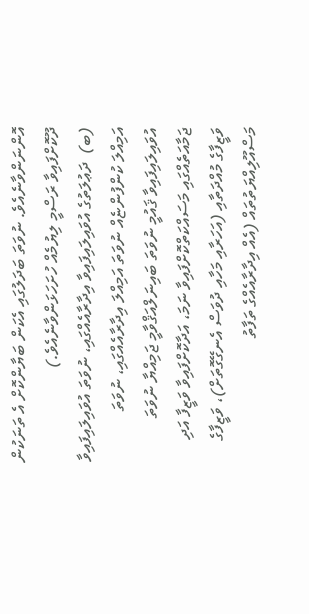އޮންނަންވާނެއެވެ. ނުވަތަ ބަދަލުގައި އެކަން ބަޔާންކޮށް އެ ތަނަކުން ދޫކޮށްފައިވާ ރަސްމީ ލިޔުމެއް ހުށަހަޅަންވާނެއެވެ.)
(ބ)  ދަޢުލަތުގެ އުވައިލައިފައިވާ އިދާރާއެއްގައި، ނުވަތަ އުވައިލައިފައިވާ އަމިއްލަ ކުންފުންޏެއް ނުވަތަ އަމިއްލަ އިދާރާއެއްގައި، ނުވަތަ އުވައިލައިފައިވާ ޤައުމީ ނުވަތަ ބައިނަލްއަޤްވާމީ ޖަމިއްޔާ ނުވަތަ ޖަމާއަތެއްގައި މަސައްކަތްކޮށްފައިވާ ނަމަ، އަދާކޮށްފައިވާ ވަޒީފާ އަދި ވަޒީފާގެ މުއްދަތާއި (އަހަރާއި މަހާއި ދުވަސް އެނގޭގޮތަށް)، ވަޒީފާގެ މަސްއޫލިއްޔަތުތައް (އެއް އިދާރާއެއްގެ ތަފާތު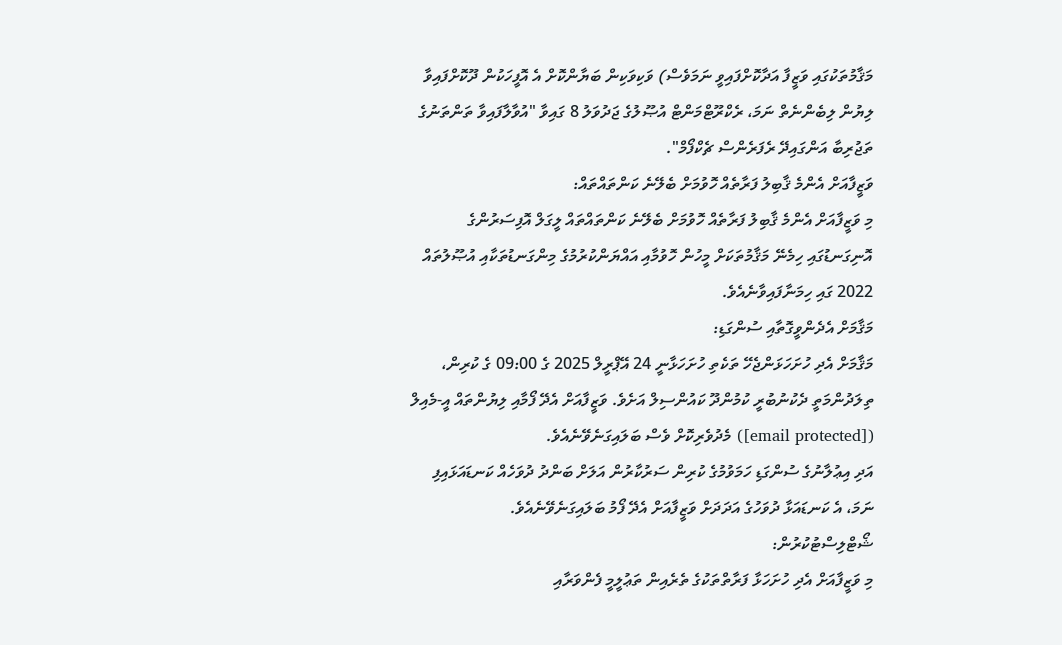މަޤާމުތަކުގައި ވަޒީފާ އަދާކޮށްފައިވީ ނަމަވެސް) ވަކިވަކިން ބަޔާންކޮށް އެ އޮފީހަކުން ދޫކޮށްފައިވާ ލިޔުން ލިބެންނެތް ނަމަ، ރެކްރޫޓްމަންޓް އުޞޫލުގެ ޖަދުވަލު 8 ގައިވާ "އުވާލާފައިވާ ތަންތަނުގެ ތަޖުރިބާ އަންގައިދޭ ރެފަރެންސް ޗެކްފޯމް".
ވަޒީފާއަށް އެންމެ ޤާބިލު ފަރާތެއް ހޮވުމަށް ބެލޭނެ ކަންތައްތައް:
މި ވަޒީފާއަށް އެންމެ ޤާބިލު ފަރާތެއް ހޮވުމަށް ބެލޭނެ ކަންތައްތައް ލީގަލް އޮފިސަރުންގެ އޮނިގަނޑުގައި ހިމެނޭ މަޤާމުތަކަށް މީހުން ހޮވުމާއި އައްޔަންކުރުމުގެ މިންގަނޑުތަކާއި އުޞޫލުތައް 2022 ގައި ހިމަނާފައިވާނެއެވެ.
މަޤާމަށް އެދެންވީގޮތާއި ސުންގަޑި:
މަޤާމަށް އެދި ހުށަހަޅަންޖެހޭ ތަކެތި ހުށަހަޅާނީ 24 އޭޕްރީލް 2025 ގެ 09:00 ގެ ކުރިން، ތިލަދުންމަތީ ދެކުނުބުރީ ކުމުންދޫ ކައުންސިލް އަށެވެ. ވަޒީފާއަށް އެދޭ ފޯމާއި ލިޔުންތައް އީ-މެއިލް  ([email protected]) މެދުވެރިކޮށް ވެސް ބަލައިގަނެވޭނެއެވެ.
އަދި އިޢުލާނުގެ ސުންގަޑި ހަމަވުމުގެ ކުރިން ސަރުކާރުން އަލަށް ބަންދު ދުވަހެއް ކަނޑައަޅައިފި ނަމަ، އެ ކަނޑައަޅާ ދުވަހުގެ އަދަދަށް ވަޒީފާއަށް އެދޭ ފޯމު ބަލައިގަނެވޭނެއެވެ.
ޝޯޓްލިސްޓުކުރުން:
މި ވަޒީފާއަށް އެދި ހުށަހަޅާ ފަރާތްތަކުގެ ތެރެއިން ތަޢުލީމީ ފެންވަރާއި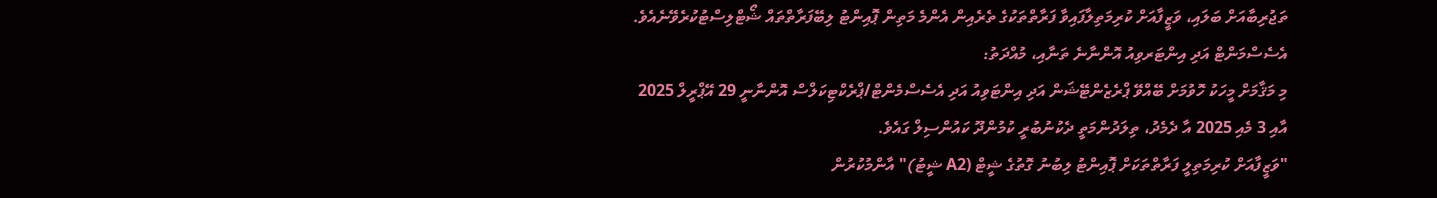ތަޖުރިބާއަށް ބަލައި، ވަޒީފާއަށް ކުރިމަތިލާފައިވާ ފަރާތްތަކުގެ ތެރެއިން އެންމެ މަތިން ޕޮއިންޓު ލިބޭފަރާތްތައް ޝޯޓްލިސްޓުކުރެވޭނެއެވެ.
އެސެސްމަންޓް އަދި އިންޓަރވިއު އޮންނާނެ ތަނާއި، މުއްދަތު:
މި މަޤާމަށް މީހަކު ހޮވުމަށް ބޭއްވޭ ޕްރެޒެންޓޭޝަން އަދި އިންޓަވިއު އަދި އެސެސްމެންޓް/ޕްރެކްޓިކަލްސް އޮންނާނީ 29 އޭޕްރީލް 2025 އާއި 3 މެއި 2025 އާ ދެމެދު، ތިލަދުންމަތީ ދެކުނުބުރީ ކުމުންދޫ ކައުންސިލް ގައެވެ.
"ވަޒީފާއަށް ކުރިމަތިލީ ފަރާތްތަކަށް ޕޮއިންޓު ލިބުނު ގޮތުގެ ޝީޓް (A2 ޝީޓު)" އާންމުކުރުން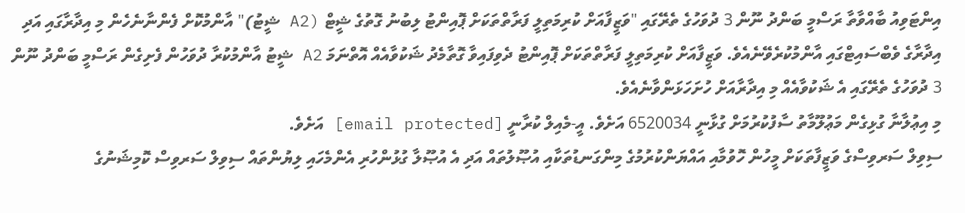އިންޓަވިއު ބާއްވާތާ ރަސްމީ ބަންދު ނޫން 3 ދުވަހުގެ ތެރޭގައި "ވަޒީފާއަށް ކުރިމަތިލީ ފަރާތްތަކަށް ޕޮއިންޓު ލިބުނު ގޮތުގެ ޝީޓް (A2 ޝީޓު)" އާންމުކޮށް ފެންނާނެހެން މި އިދާރާގައި އަދި އިދާރާގެ ވެބްސައިޓްގައި އާންމުކުރެވޭނެއެވެ. ވަޒީފާއަށް ކުރިމަތިލީ ފަރާތްތަކަށް ޕޮއިންޓު ދެވިފައިވާ ގޮތާމެދު ޝަކުވާއެއް އޮތްނަމަ A2 ޝީޓު އާންމުކުރާ ދުވަހުން ފެށިގެން ރަސްމީ ބަންދު ނޫން 3 ދުވަހުގެ ތެރޭގައި އެ ޝަކުވާއެއް މި އިދާރާއަށް ހުށަހަޅަންވާނެއެވެ.
މި އިޢުލާނާ ގުޅިގެން މަޢުލޫމާތު ސާފުކުރުމަށް ގުޅާނީ 6520034 އަށެވެ. އީ-މެއިލް ކުރާނީ [email protected] އަށެވެ.
ސިވިލް ސަރވިސްގެ ވަޒީފާތަކަށް މީހުން ހޮވުމާއި އައްޔަންކުރުމުގެ މިންގަނޑުތަކާއި އުޞޫލުތައް އަދި އެ އުޞޫލާ ގުޅުންހުރި އެންމެހައި ލިޔުންތައް ސިވިލް ސަރވިސް ކޮމިޝަނުގެ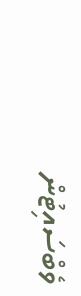ވެބްސައިޓުން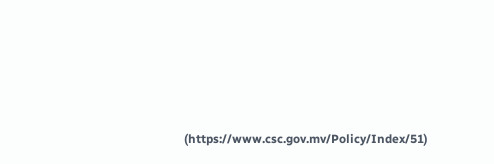(https://www.csc.gov.mv/Policy/Index/51)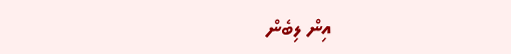އިން ލިބެން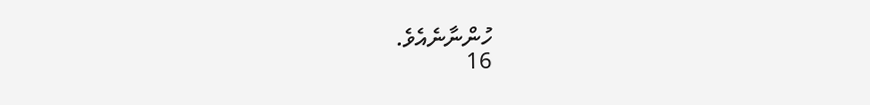ހުންނާނެއެވެ.
16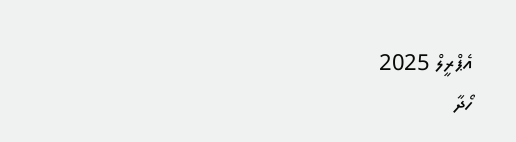އެޕްރީލް 2025
ހޯދާ